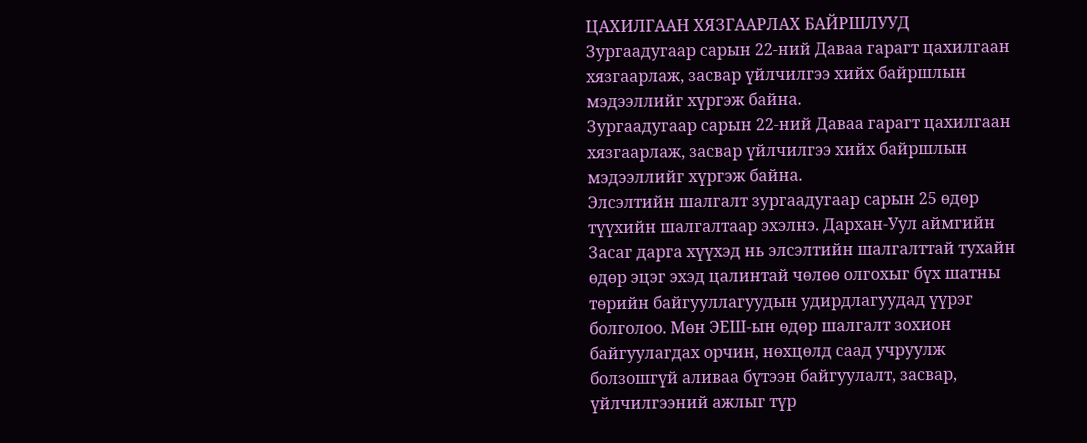ЦАХИЛГААН ХЯЗГААРЛАХ БАЙРШЛУУД
Зургаадугаар сарын 22-ний Даваа гарагт цахилгаан хязгаарлаж, засвар үйлчилгээ хийх байршлын мэдээллийг хүргэж байна.
Зургаадугаар сарын 22-ний Даваа гарагт цахилгаан хязгаарлаж, засвар үйлчилгээ хийх байршлын мэдээллийг хүргэж байна.
Элсэлтийн шалгалт зургаадугаар сарын 25 өдөр түүхийн шалгалтаар эхэлнэ. Дархан-Уул аймгийн Засаг дарга хүүхэд нь элсэлтийн шалгалттай тухайн өдөр эцэг эхэд цалинтай чөлөө олгохыг бүх шатны төрийн байгууллагуудын удирдлагуудад үүрэг болголоо. Мөн ЭЕШ-ын өдөр шалгалт зохион байгуулагдах орчин, нөхцөлд саад учруулж болзошгүй аливаа бүтээн байгуулалт, засвар, үйлчилгээний ажлыг түр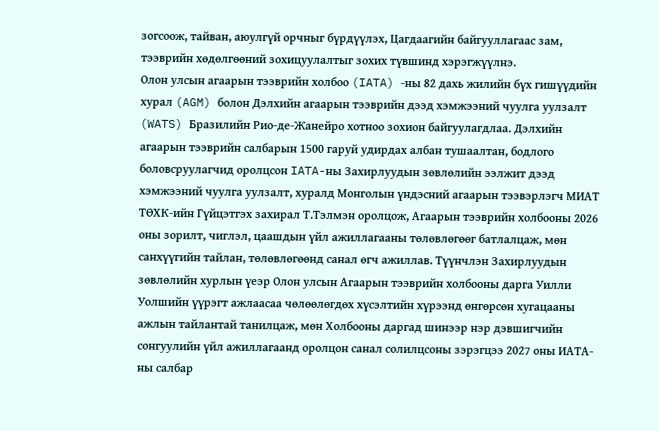зогсоож, тайван, аюулгүй орчныг бүрдүүлэх, Цагдаагийн байгууллагаас зам, тээврийн хөдөлгөөний зохицуулалтыг зохих түвшинд хэрэгжүүлнэ.
Олон улсын агаарын тээврийн холбоо (IATA) -ны 82 дахь жилийн бүх гишүүдийн хурал (AGM) болон Дэлхийн агаарын тээврийн дээд хэмжээний чуулга уулзалт (WATS) Бразилийн Рио-де-Жанейро хотноо зохион байгуулагдлаа. Дэлхийн агаарын тээврийн салбарын 1500 гаруй удирдах албан тушаалтан, бодлого боловсруулагчид оролцсон IATA-ны Захирлуудын зөвлөлийн ээлжит дээд хэмжээний чуулга уулзалт, хуралд Монголын үндэсний агаарын тээвэрлэгч МИАТ ТӨХК-ийн Гүйцэтгэх захирал Т.Тэлмэн оролцож, Агаарын тээврийн холбооны 2026 оны зорилт, чиглэл, цаашдын үйл ажиллагааны төлөвлөгөөг батлалцаж, мөн санхүүгийн тайлан, төлөвлөгөөнд санал өгч ажиллав. Түүнчлэн Захирлуудын зөвлөлийн хурлын үеэр Олон улсын Агаарын тээврийн холбооны дарга Уилли Уолшийн үүрэгт ажлаасаа чөлөөлөгдөх хүсэлтийн хүрээнд өнгөрсөн хугацааны ажлын тайлантай танилцаж, мөн Холбооны даргад шинээр нэр дэвшигчийн сонгуулийн үйл ажиллагаанд оролцон санал солилцсоны зэрэгцээ 2027 оны ИАТА-ны салбар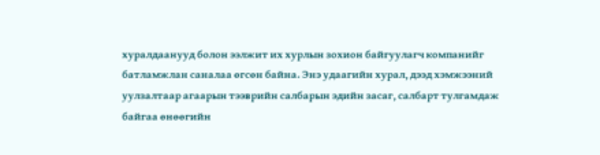хуралдаанууд болон ээлжит их хурлын зохион байгуулагч компанийг батламжлан саналаа өгсөн байна. Энэ удаагийн хурал, дээд хэмжээний уулзалтаар агаарын тээврийн салбарын эдийн засаг, салбарт тулгамдаж байгаа өнөөгийн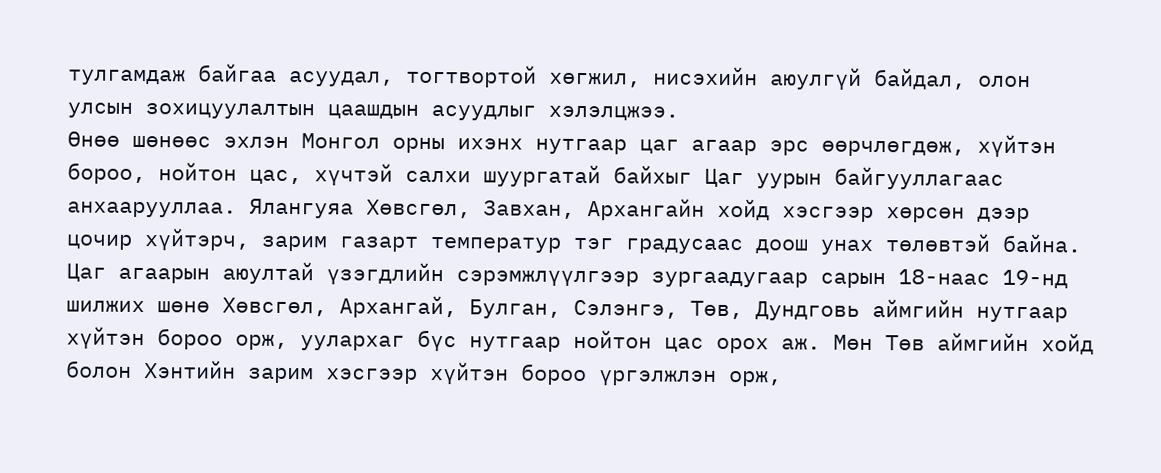тулгамдаж байгаа асуудал, тогтвортой хөгжил, нисэхийн аюулгүй байдал, олон улсын зохицуулалтын цаашдын асуудлыг хэлэлцжээ.
Өнөө шөнөөс эхлэн Монгол орны ихэнх нутгаар цаг агаар эрс өөрчлөгдөж, хүйтэн бороо, нойтон цас, хүчтэй салхи шуургатай байхыг Цаг уурын байгууллагаас анхаарууллаа. Ялангуяа Хөвсгөл, Завхан, Архангайн хойд хэсгээр хөрсөн дээр цочир хүйтэрч, зарим газарт температур тэг градусаас доош унах төлөвтэй байна. Цаг агаарын аюултай үзэгдлийн сэрэмжлүүлгээр зургаадугаар сарын 18-наас 19-нд шилжих шөнө Хөвсгөл, Архангай, Булган, Сэлэнгэ, Төв, Дундговь аймгийн нутгаар хүйтэн бороо орж, уулархаг бүс нутгаар нойтон цас орох аж. Мөн Төв аймгийн хойд болон Хэнтийн зарим хэсгээр хүйтэн бороо үргэлжлэн орж,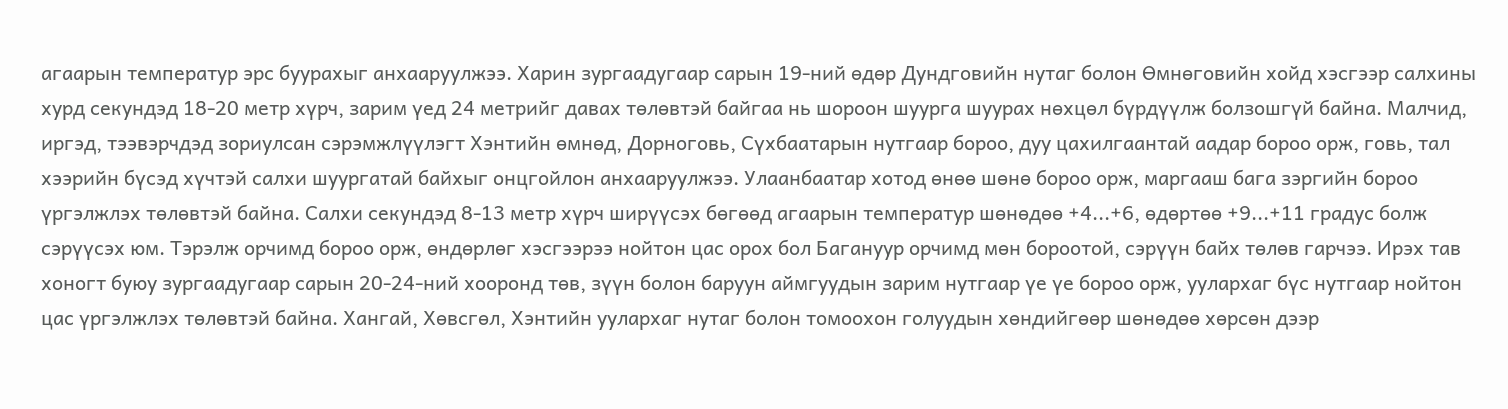агаарын температур эрс буурахыг анхааруулжээ. Харин зургаадугаар сарын 19-ний өдөр Дундговийн нутаг болон Өмнөговийн хойд хэсгээр салхины хурд секундэд 18-20 метр хүрч, зарим үед 24 метрийг давах төлөвтэй байгаа нь шороон шуурга шуурах нөхцөл бүрдүүлж болзошгүй байна. Малчид, иргэд, тээвэрчдэд зориулсан сэрэмжлүүлэгт Хэнтийн өмнөд, Дорноговь, Сүхбаатарын нутгаар бороо, дуу цахилгаантай аадар бороо орж, говь, тал хээрийн бүсэд хүчтэй салхи шуургатай байхыг онцгойлон анхааруулжээ. Улаанбаатар хотод өнөө шөнө бороо орж, маргааш бага зэргийн бороо үргэлжлэх төлөвтэй байна. Салхи секундэд 8-13 метр хүрч ширүүсэх бөгөөд агаарын температур шөнөдөө +4...+6, өдөртөө +9...+11 градус болж сэрүүсэх юм. Тэрэлж орчимд бороо орж, өндөрлөг хэсгээрээ нойтон цас орох бол Багануур орчимд мөн бороотой, сэрүүн байх төлөв гарчээ. Ирэх тав хоногт буюу зургаадугаар сарын 20-24-ний хооронд төв, зүүн болон баруун аймгуудын зарим нутгаар үе үе бороо орж, уулархаг бүс нутгаар нойтон цас үргэлжлэх төлөвтэй байна. Хангай, Хөвсгөл, Хэнтийн уулархаг нутаг болон томоохон голуудын хөндийгөөр шөнөдөө хөрсөн дээр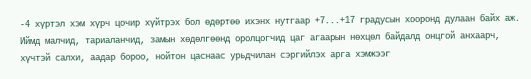-4 хүртэл хэм хүрч цочир хүйтрэх бол өдөртөө ихэнх нутгаар +7...+17 градусын хооронд дулаан байх аж. Иймд малчид, тариаланчид, замын хөдөлгөөнд оролцогчид цаг агаарын нөхцөл байдалд онцгой анхаарч, хүчтэй салхи, аадар бороо, нойтон цаснаас урьдчилан сэргийлэх арга хэмжээг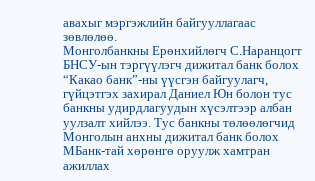авахыг мэргэжлийн байгууллагаас зөвлөлөө.
Монголбанкны Ерөнхийлөгч С.Наранцогт БНСУ-ын тэргүүлэгч дижитал банк болох “Какао банк”-ны үүсгэн байгуулагч, гүйцэтгэх захирал Даниел Юн болон тус банкны удирдлагуудын хүсэлтээр албан уулзалт хийлээ. Тус банкны төлөөлөгчид Монголын анхны дижитал банк болох МБанк-тай хөрөнгө оруулж хамтран ажиллах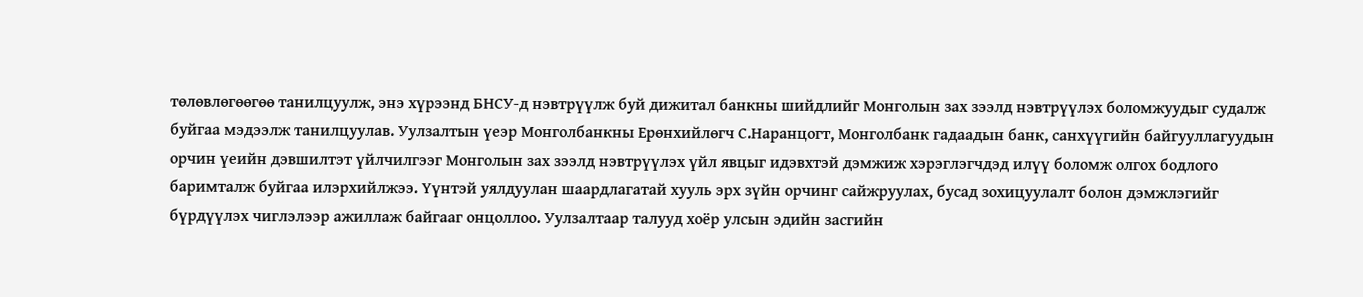төлөвлөгөөгөө танилцуулж, энэ хүрээнд БНСУ-д нэвтрүүлж буй дижитал банкны шийдлийг Монголын зах зээлд нэвтрүүлэх боломжуудыг судалж буйгаа мэдээлж танилцуулав. Уулзалтын үеэр Монголбанкны Ерөнхийлөгч С.Наранцогт, Монголбанк гадаадын банк, санхүүгийн байгууллагуудын орчин үеийн дэвшилтэт үйлчилгээг Монголын зах зээлд нэвтрүүлэх үйл явцыг идэвхтэй дэмжиж хэрэглэгчдэд илүү боломж олгох бодлого баримталж буйгаа илэрхийлжээ. Үүнтэй уялдуулан шаардлагатай хууль эрх зүйн орчинг сайжруулах, бусад зохицуулалт болон дэмжлэгийг бүрдүүлэх чиглэлээр ажиллаж байгааг онцоллоо. Уулзалтаар талууд хоёр улсын эдийн засгийн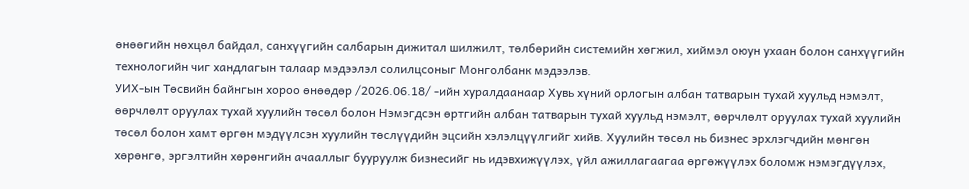өнөөгийн нөхцөл байдал, санхүүгийн салбарын дижитал шилжилт, төлбөрийн системийн хөгжил, хиймэл оюун ухаан болон санхүүгийн технологийн чиг хандлагын талаар мэдээлэл солилцсоныг Монголбанк мэдээлэв.
УИХ-ын Төсвийн байнгын хороо өнөөдөр /2026.06.18/ -ийн хуралдаанаар Хувь хүний орлогын албан татварын тухай хуульд нэмэлт, өөрчлөлт оруулах тухай хуулийн төсөл болон Нэмэгдсэн өртгийн албан татварын тухай хуульд нэмэлт, өөрчлөлт оруулах тухай хуулийн төсөл болон хамт өргөн мэдүүлсэн хуулийн төслүүдийн эцсийн хэлэлцүүлгийг хийв. Хуулийн төсөл нь бизнес эрхлэгчдийн мөнгөн хөрөнгө, эргэлтийн хөрөнгийн ачааллыг бууруулж бизнесийг нь идэвхижүүлэх, үйл ажиллагаагаа өргөжүүлэх боломж нэмэгдүүлэх,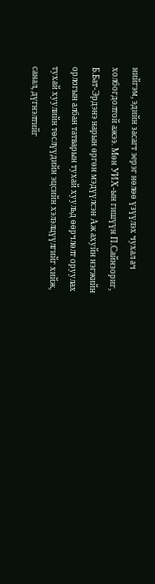нийгэм, эдийн засагт эерэг нөлөө үзүүлэх чухал ач холбогдолтой ажээ. Мөн УИХ-ын гишүүн П.Сайнзориг, Б.Бат-Эрдэнэ нарын өргөн мэдүүлсэн Аж ахуйн нэгжийн орлогын албан татварын тухай хуульд өөрчлөлт оруулах тухай хуулийн төслүүдийн эцсийн хэлэлцүүлгийг хийж, санал, дүгнэлтийг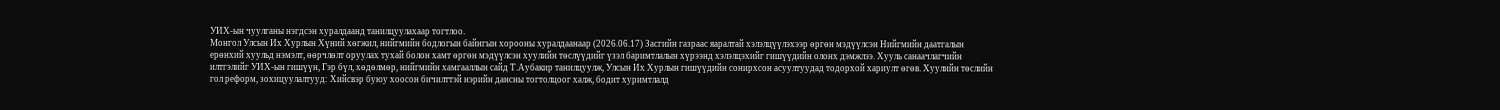УИХ-ын чуулганы нэгдсэн хуралдаанд танилцуулахаар тогтлоо.
Монгол Улсын Их Хурлын Хүний хөгжил, нийгмийн бодлогын байнгын хорооны хуралдаанаар (2026.06.17) Засгийн газраас яаралтай хэлэлцүүлэхээр өргөн мэдүүлсэн Нийгмийн даатгалын ерөнхий хуульд нэмэлт, өөрчлөлт оруулах тухай болон хамт өргөн мэдүүлсэн хуулийн төслүүдийг үзэл баримтлалын хүрээнд хэлэлцэхийг гишүүдийн олонх дэмжлээ. Хууль санаачлагчийн илтгэлийг УИХ-ын гишүүн, Гэр бүл, хөдөлмөр, нийгмийн хамгааллын сайд Т.Аубакир танилцуулж, Улсын Их Хурлын гишүүдийн сонирхсон асуултуудад тодорхой хариулт өгөв. Хуулийн төслийн гол реформ, зохицуулалтууд: Хийсвэр буюу хоосон бичилттэй нэрийн дансны тогтолцоог халж, бодит хуримтлалд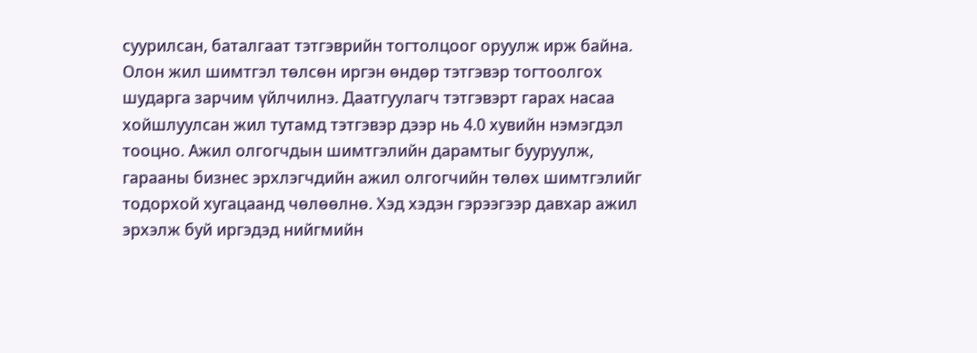суурилсан, баталгаат тэтгэврийн тогтолцоог оруулж ирж байна. Олон жил шимтгэл төлсөн иргэн өндөр тэтгэвэр тогтоолгох шударга зарчим үйлчилнэ. Даатгуулагч тэтгэвэрт гарах насаа хойшлуулсан жил тутамд тэтгэвэр дээр нь 4.0 хувийн нэмэгдэл тооцно. Ажил олгогчдын шимтгэлийн дарамтыг бууруулж, гарааны бизнес эрхлэгчдийн ажил олгогчийн төлөх шимтгэлийг тодорхой хугацаанд чөлөөлнө. Хэд хэдэн гэрээгээр давхар ажил эрхэлж буй иргэдэд нийгмийн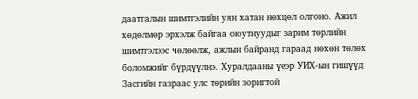даатгалын шимтгэлийн уян хатан нөхцөл олгоно. Ажил хөдөлмөр эрхэлж байгаа оюутнуудыг зарим төрлийн шимтгэлээс чөлөөлж, ажлын байранд гараад нөхөн төлөх боломжийг бүрдүүлнэ. Хуралдааны үеэр УИХ-ын гишүүд Засгийн газраас улс төрийн зоригтой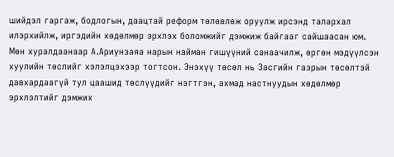шийдэл гаргаж, бодлогын, даацтай реформ төлөвлөж оруулж ирсэнд талархал илэрхийлж, иргэдийн хөдөлмөр эрхлэх боломжийг дэмжиж байгааг сайшаасан юм. Мөн хуралдаанаар А.Ариунзаяа нарын найман гишүүний санаачилж, өргөн мэдүүлсэн хуулийн төслийг хэлэлцэхээр тогтсон. Энэхүү төсөл нь Засгийн газрын төсөлтэй давхардаагүй тул цаашид төслүүдийг нэгтгэн, ахмад настнуудын хөдөлмөр эрхлэлтийг дэмжих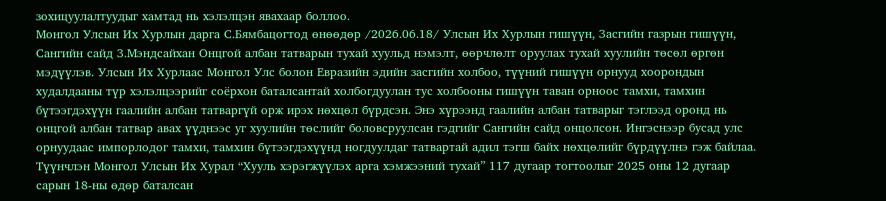зохицуулалтуудыг хамтад нь хэлэлцэн явахаар боллоо.
Монгол Улсын Их Хурлын дарга С.Бямбацогтод өнөөдөр /2026.06.18/ Улсын Их Хурлын гишүүн, Засгийн газрын гишүүн, Сангийн сайд З.Мэндсайхан Онцгой албан татварын тухай хуульд нэмэлт, өөрчлөлт оруулах тухай хуулийн төсөл өргөн мэдүүлэв. Улсын Их Хурлаас Монгол Улс болон Евразийн эдийн засгийн холбоо, түүний гишүүн орнууд хоорондын худалдааны түр хэлэлцээрийг соёрхон баталсантай холбогдуулан тус холбооны гишүүн таван орноос тамхи, тамхин бүтээгдэхүүн гаалийн албан татваргүй орж ирэх нөхцөл бүрдсэн. Энэ хүрээнд гаалийн албан татварыг тэглээд оронд нь онцгой албан татвар авах үүднээс уг хуулийн төслийг боловсруулсан гэдгийг Сангийн сайд онцолсон. Ингэснээр бусад улс орнуудаас импорлодог тамхи, тамхин бүтээгдэхүүнд ногдуулдаг татвартай адил тэгш байх нөхцөлийг бүрдүүлнэ гэж байлаа. Түүнчлэн Монгол Улсын Их Хурал “Хууль хэрэгжүүлэх арга хэмжээний тухай” 117 дугаар тогтоолыг 2025 оны 12 дугаар сарын 18-ны өдөр баталсан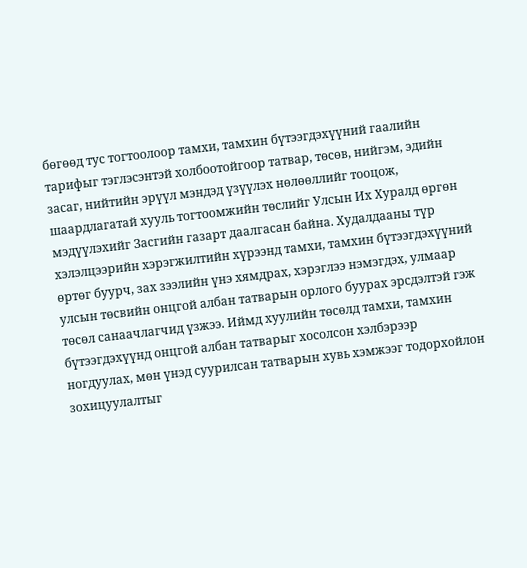бөгөөд тус тогтоолоор тамхи, тамхин бүтээгдэхүүний гаалийн тарифыг тэглэсэнтэй холбоотойгоор татвар, төсөв, нийгэм, эдийн засаг, нийтийн эрүүл мэндэд үзүүлэх нөлөөллийг тооцож, шаардлагатай хууль тогтоомжийн төслийг Улсын Их Хуралд өргөн мэдүүлэхийг Засгийн газарт даалгасан байна. Худалдааны түр хэлэлцээрийн хэрэгжилтийн хүрээнд тамхи, тамхин бүтээгдэхүүний өртөг буурч, зах зээлийн үнэ хямдрах, хэрэглээ нэмэгдэх, улмаар улсын төсвийн онцгой албан татварын орлого буурах эрсдэлтэй гэж төсөл санаачлагчид үзжээ. Иймд хуулийн төсөлд тамхи, тамхин бүтээгдэхүүнд онцгой албан татварыг хосолсон хэлбэрээр ногдуулах, мөн үнэд суурилсан татварын хувь хэмжээг тодорхойлон зохицуулалтыг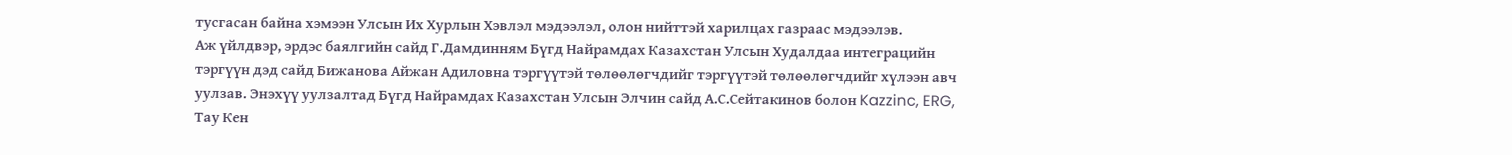тусгасан байна хэмээн Улсын Их Хурлын Хэвлэл мэдээлэл, олон нийттэй харилцах газраас мэдээлэв.
Аж үйлдвэр, эрдэс баялгийн сайд Г.Дамдинням Бүгд Найрамдах Казахстан Улсын Худалдаа интеграцийн тэргүүн дэд сайд Бижанова Айжан Адиловна тэргүүтэй төлөөлөгчдийг тэргүүтэй төлөөлөгчдийг хүлээн авч уулзав. Энэхүү уулзалтад Бүгд Найрамдах Казахстан Улсын Элчин сайд А.С.Сейтакинов болон Kazzinc, ERG, Тау Кен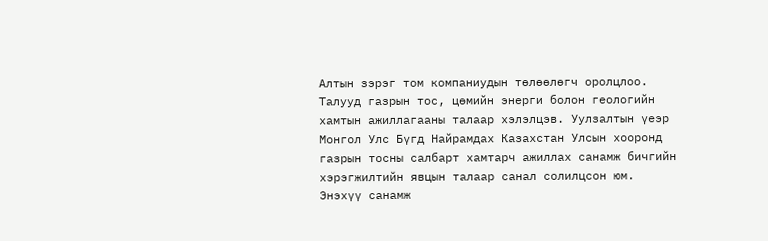Алтын зэрэг том компаниудын төлөөлөгч оролцлоо. Талууд газрын тос, цөмийн энерги болон геологийн хамтын ажиллагааны талаар хэлэлцэв. Уулзалтын үеэр Монгол Улс Бүгд Найрамдах Казахстан Улсын хооронд газрын тосны салбарт хамтарч ажиллах санамж бичгийн хэрэгжилтийн явцын талаар санал солилцсон юм. Энэхүү санамж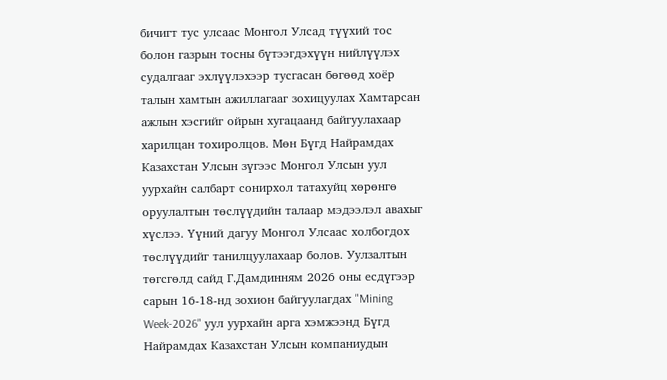бичигт тус улсаас Монгол Улсад түүхий тос болон газрын тосны бүтээгдэхүүн нийлүүлэх судалгааг эхлүүлэхээр тусгасан бөгөөд хоёр талын хамтын ажиллагааг зохицуулах Хамтарсан ажлын хэсгийг ойрын хугацаанд байгуулахаар харилцан тохиролцов. Мөн Бүгд Найрамдах Казахстан Улсын зүгээс Монгол Улсын уул уурхайн салбарт сонирхол татахуйц хөрөнгө оруулалтын төслүүдийн талаар мэдээлэл авахыг хүслээ. Үүний дагуу Монгол Улсаас холбогдох төслүүдийг танилцуулахаар болов. Уулзалтын төгсгөлд сайд Г.Дамдинням 2026 оны есдүгээр сарын 16-18-нд зохион байгуулагдах "Mining Week-2026" уул уурхайн арга хэмжээнд Бүгд Найрамдах Казахстан Улсын компаниудын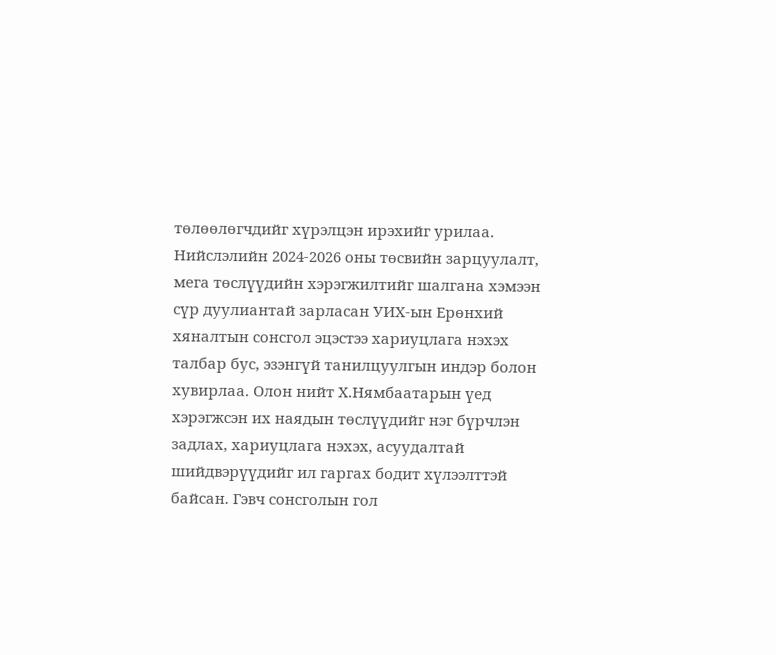төлөөлөгчдийг хүрэлцэн ирэхийг урилаа.
Нийслэлийн 2024-2026 оны төсвийн зарцуулалт, мега төслүүдийн хэрэгжилтийг шалгана хэмээн сүр дуулиантай зарласан УИХ-ын Ерөнхий хяналтын сонсгол эцэстээ хариуцлага нэхэх талбар бус, эзэнгүй танилцуулгын индэр болон хувирлаа. Олон нийт Х.Нямбаатарын үед хэрэгжсэн их наядын төслүүдийг нэг бүрчлэн задлах, хариуцлага нэхэх, асуудалтай шийдвэрүүдийг ил гаргах бодит хүлээлттэй байсан. Гэвч сонсголын гол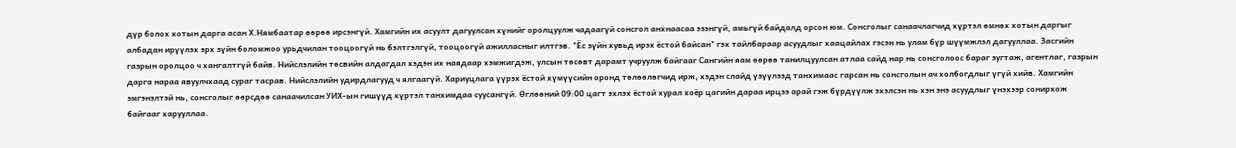дүр болох хотын дарга асан Х.Нямбаатар өөрөө ирсэнгүй. Хамгийн их асуулт дагуулсан хүнийг оролцуулж чадаагүй сонсгол анхнаасаа эзэнгүй, амьгүй байдалд орсон юм. Сонсголыг санаачлагчид хүртэл өмнөх хотын даргыг албадан ирүүлэх эрх зүйн боломжоо урьдчилан тооцоогүй нь бэлтгэлгүй, тооцоогүй ажилласныг илтгэв. "Ёс зүйн хувьд ирэх ёстой байсан" гэх тайлбараар асуудлыг хаацайлах гэсэн нь улам бүр шүүмжлэл дагууллаа. Засгийн газрын оролцоо ч хангалтгүй байв. Нийслэлийн төсвийн алдагдал хэдэн их наядаар хэмжигдэж, улсын төсөвт дарамт учруулж байгааг Сангийн яам өөрөө танилцуулсан атлаа сайд нар нь сонсголоос бараг зугтаж, агентлаг, газрын дарга нараа явуулчхаад сураг тасрав. Нийслэлийн удирдлагууд ч ялгаагүй. Хариуцлага үүрэх ёстой хүмүүсийн оронд төлөөлөгчид ирж, хэдэн слайд үзүүлээд танхимаас гарсан нь сонсголын ач холбогдлыг үгүй хийв. Хамгийн эмгэнэлтэй нь, сонсголыг өөрсдөө санаачилсан УИХ-ын гишүүд хүртэл танхимдаа суусангүй. Өглөөний 09:00 цагт эхлэх ёстой хурал хоёр цагийн дараа ирцээ арай гэж бүрдүүлж эхэлсэн нь хэн энэ асуудлыг үнэхээр сонирхож байгааг харууллаа.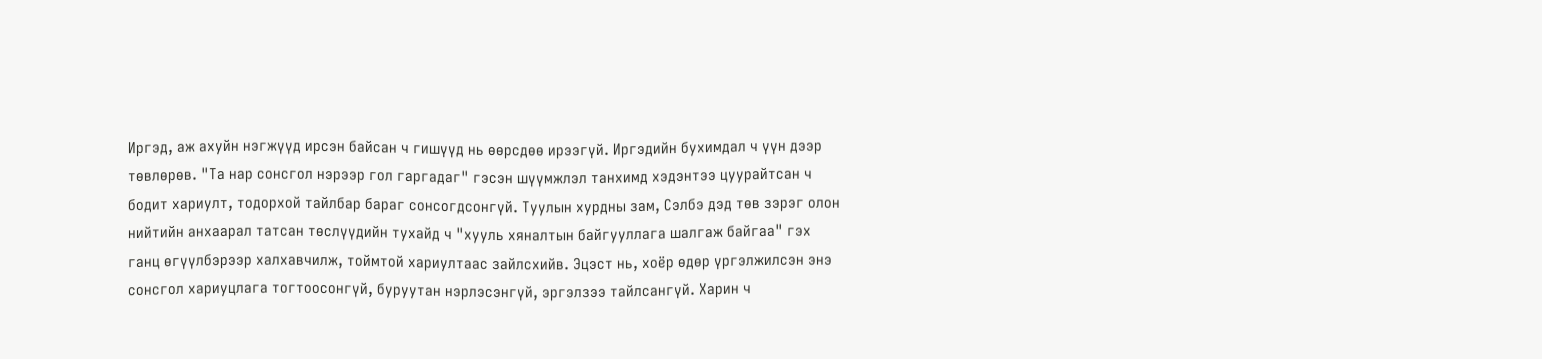Иргэд, аж ахуйн нэгжүүд ирсэн байсан ч гишүүд нь өөрсдөө ирээгүй. Иргэдийн бухимдал ч үүн дээр төвлөрөв. "Та нар сонсгол нэрээр гол гаргадаг" гэсэн шүүмжлэл танхимд хэдэнтээ цуурайтсан ч бодит хариулт, тодорхой тайлбар бараг сонсогдсонгүй. Туулын хурдны зам, Сэлбэ дэд төв зэрэг олон нийтийн анхаарал татсан төслүүдийн тухайд ч "хууль хяналтын байгууллага шалгаж байгаа" гэх ганц өгүүлбэрээр халхавчилж, тоймтой хариултаас зайлсхийв. Эцэст нь, хоёр өдөр үргэлжилсэн энэ сонсгол хариуцлага тогтоосонгүй, буруутан нэрлэсэнгүй, эргэлзээ тайлсангүй. Харин ч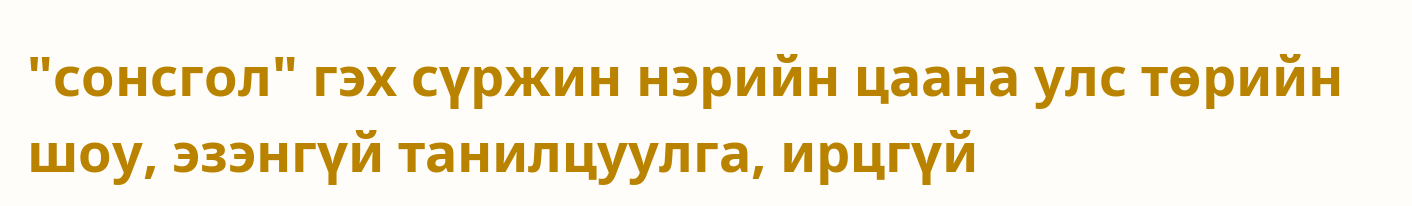"сонсгол" гэх сүржин нэрийн цаана улс төрийн шоу, эзэнгүй танилцуулга, ирцгүй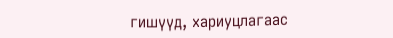гишүүд, хариуцлагаас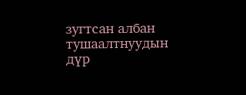зугтсан албан тушаалтнуудын дүр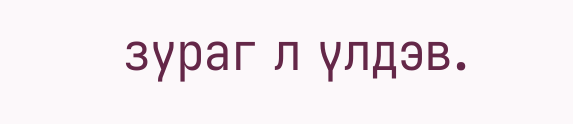зураг л үлдэв.